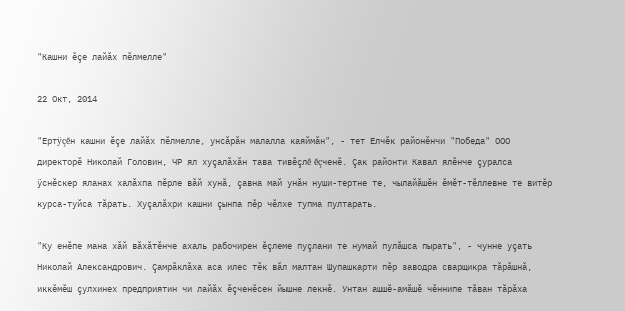"Кашни ĕçе лайăх пĕлмелле"

22 Окт, 2014

"Ертÿçĕн кашни ĕçе лайăх пĕлмелле, унсăрăн малалла каяймăн", - тет Елчĕк районĕнчи "Победа" ООО директорĕ Николай Головин, ЧР ял хуçалăхăн тава тивĕçлĕ ĕçченĕ. Çак районти Кавал ялĕнче çуралса ÿснĕскер яланах халăхпа пĕрле вăй хунă, çавна май унăн нуши-тертне те, чылайăшĕн ĕмĕт-тĕллевне те витĕр курса-туйса тăрать. Хуçалăхри кашни çынпа пĕр чĕлхе тупма пултарать.

"Ку енĕпе мана хăй вăхăтĕнче ахаль рабочирен ĕçлеме пуçлани те нумай пулăшса пырать", - чунне уçать Николай Александрович. Çамрăклăха аса илес тĕк вăл малтан Шупашкарти пĕр заводра сварщикра тăрăшнă, иккĕмĕш çулхинех предприятин чи лайăх ĕçченĕсен йышне лекнĕ. Унтан ашшĕ-амăшĕ чĕннипе тăван тăрăха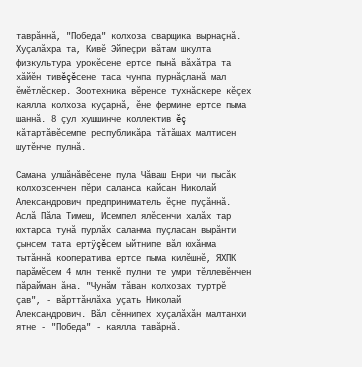таврăннă, "Победа" колхоза сварщика вырнаçнă. Хуçалăхра та, Кивĕ Эйпеçри вăтам шкулта физкультура урокĕсене ертсе пынă вăхăтра та хăйĕн тивĕçĕсене таса чунпа пурнăçланă мал ĕмĕтлĕскер. Зоотехника вĕренсе тухнăскере кĕçех каялла колхоза куçарнă, ĕне фермине ертсе пыма шаннă. 8 çул хушшинче коллектив ĕç кăтартăвĕсемпе республикăра тăтăшах малтисен шутĕнче пулнă.

Самана улшăнăвĕсене пула Чăваш Енри чи пысăк колхозсенчен пĕри саланса кайсан Николай Александрович предприниматель ĕçне пуçăннă. Аслă Пăла Тимеш, Исемпел ялĕсенчи халăх тар юхтарса тунă пурлăх саланма пуçласан вырăнти çынсем тата ертÿçĕсем ыйтнипе вăл юхăнма тытăннă кооператива ертсе пыма килĕшнĕ, ЯХПК парăмĕсем 4 млн тенкĕ пулни те умри тĕллевĕнчен пăрайман ăна. "Чунăм тăван колхозах туртрĕ çав", - вăрттăнлăха уçать Николай Александрович. Вăл сĕннипех хуçалăхăн малтанхи ятне - "Победа" - каялла тавăрнă.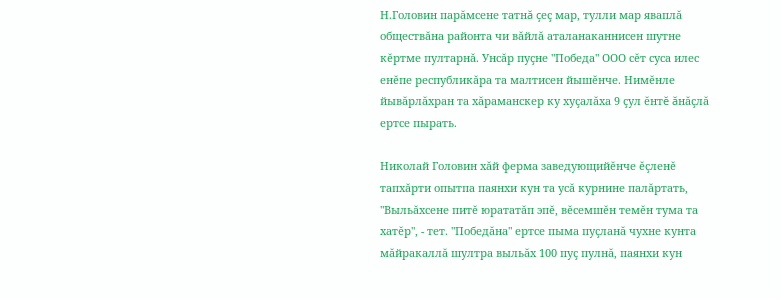Н.Головин парăмсене татнă çеç мар, тулли мар яваплă обществăна районта чи вăйлă аталанаканнисен шутне кĕртме пултарнă. Унсăр пуçне "Победа" ООО сĕт суса илес енĕпе республикăра та малтисен йышĕнче. Нимĕнле йывăрлăхран та хăраманскер ку хуçалăха 9 çул ĕнтĕ ăнăçлă ертсе пырать.

Николай Головин хăй ферма заведующийĕнче ĕçленĕ тапхăрти опытпа паянхи кун та усă курнине палăртать, "Выльăхсене питĕ юрататăп эпĕ, вĕсемшĕн темĕн тума та хатĕр", - тет. "Победăна" ертсе пыма пуçланă чухне кунта мăйракаллă шултра выльăх 100 пуç пулнă, паянхи кун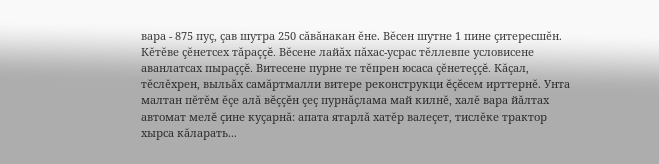вара - 875 пуç, çав шутра 250 сăвăнакан ĕне. Вĕсен шутне 1 пине çитересшĕн. Кĕтĕве çĕнетсех тăраççĕ. Вĕсене лайăх пăхас-усрас тĕллевпе условисене аванлатсах пыраççĕ. Витесене пурне те тĕпрен юсаса çĕнетеççĕ. Кăçал, тĕслĕхрен, выльăх самăртмалли витере реконструкци ĕçĕсем ирттернĕ. Унта малтан пĕтĕм ĕçе алă вĕççĕн çеç пурнăçлама май килнĕ, халĕ вара йăлтах автомат мелĕ çине куçарнă: апата ятарлă хатĕр валеçет, тислĕке трактор хырса кăларать...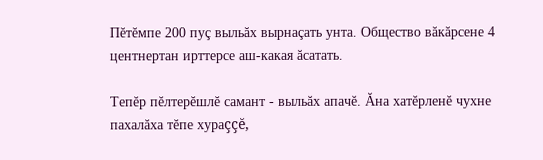Пĕтĕмпе 200 пуç выльăх вырнаçать унта. Общество вăкăрсене 4 центнертан ирттерсе аш-какая ăсатать.

Тепĕр пĕлтерĕшлĕ самант - выльăх апачĕ. Ăна хатĕрленĕ чухне пахалăха тĕпе хураççĕ,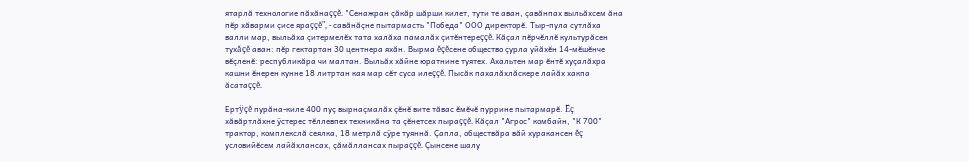ятарлă технологие пăхăнаççĕ. "Сенажран çăкăр шăрши килет, тути те аван, çавăнпах выльăхсем ăна пĕр хăварми çисе яраççĕ", - савăнăçне пытармасть "Победа" ООО директорĕ. Тыр-пула сутлăха валли мар, выльăха çитермелĕх тата халăха памалăх çитĕнтереççĕ. Кăçал пĕрчĕллĕ культурăсен тухăçĕ аван: пĕр гектартан 30 центнера яхăн. Вырма ĕçĕсене общество çурла уйăхĕн 14-мĕшĕнче вĕçленĕ: республикăра чи малтан. Выльăх хăйне юратнине туятех. Ахальтен мар ĕнтĕ хуçалăхра кашни ĕнерен кунне 18 литртан кая мар сĕт суса илеççĕ. Пысăк пахалăхлăскере лайăх хакпа ăсатаççĕ.

Ертÿçĕ пурăна-киле 400 пуç вырнаçмалăх çĕнĕ вите тăвас ĕмĕчĕ пуррине пытармарĕ. Ĕç хăвăртлăхне ÿстерес тĕллевпех техникăна та çĕнетсех пыраççĕ. Кăçал "Агрос" комбайн, "К 700" трактор, комплекслă сеялка, 18 метрлă сÿре туяннă. Çапла, обществăра вăй хуракансен ĕç условийĕсем лайăхлансах, çăмăллансах пыраççĕ. Çынсене шалу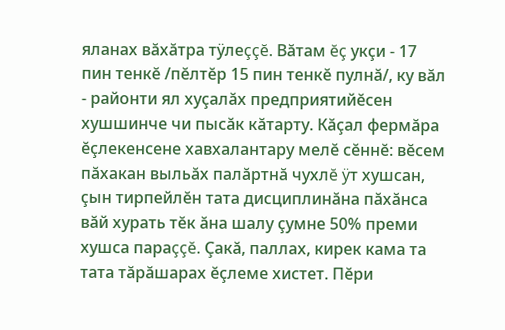яланах вăхăтра тÿлеççĕ. Вăтам ĕç укçи - 17 пин тенкĕ /пĕлтĕр 15 пин тенкĕ пулнă/, ку вăл - районти ял хуçалăх предприятийĕсен хушшинче чи пысăк кăтарту. Кăçал фермăра ĕçлекенсене хавхалантару мелĕ сĕннĕ: вĕсем пăхакан выльăх палăртнă чухлĕ ÿт хушсан, çын тирпейлĕн тата дисциплинăна пăхăнса вăй хурать тĕк ăна шалу çумне 50% преми хушса параççĕ. Çакă, паллах, кирек кама та тата тăрăшарах ĕçлеме хистет. Пĕри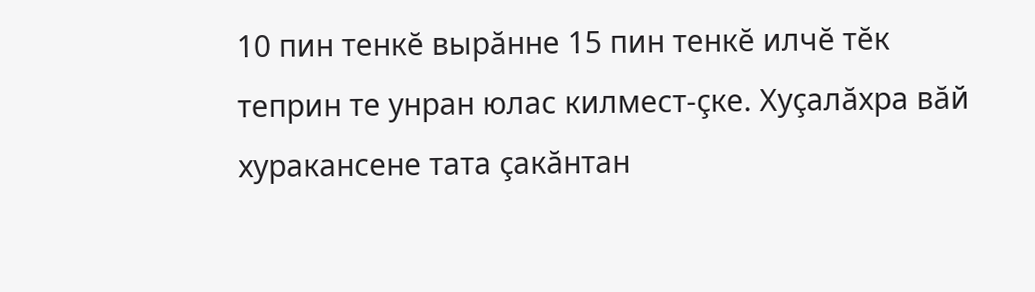10 пин тенкĕ вырăнне 15 пин тенкĕ илчĕ тĕк теприн те унран юлас килмест-çке. Хуçалăхра вăй хуракансене тата çакăнтан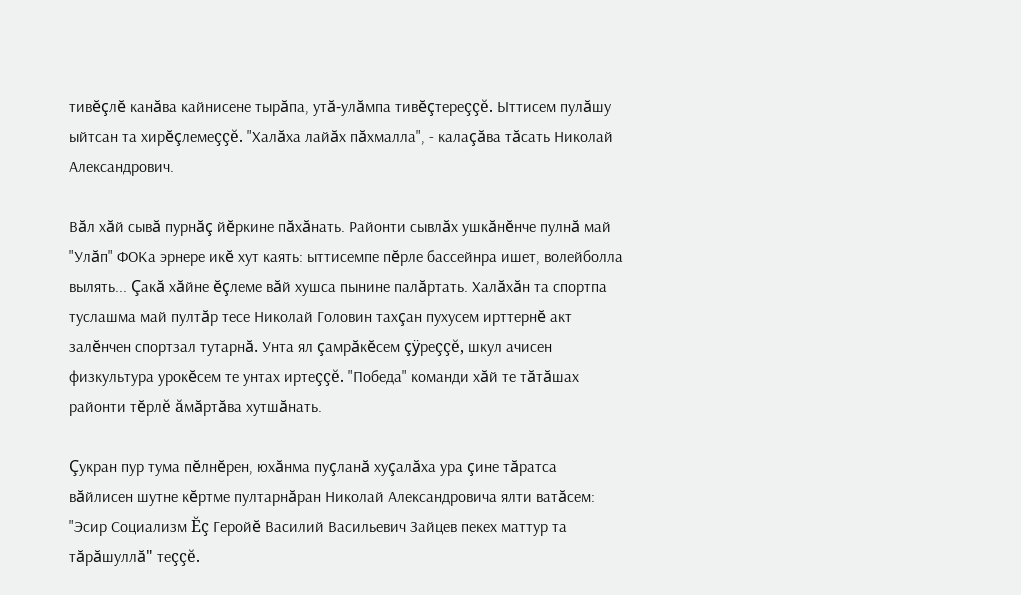тивĕçлĕ канăва кайнисене тырăпа, утă-улăмпа тивĕçтереççĕ. Ыттисем пулăшу ыйтсан та хирĕçлемеççĕ. "Халăха лайăх пăхмалла", - калаçăва тăсать Николай Александрович.

Вăл хăй сывă пурнăç йĕркине пăхăнать. Районти сывлăх ушкăнĕнче пулнă май "Улăп" ФОКа эрнере икĕ хут каять: ыттисемпе пĕрле бассейнра ишет, волейболла вылять... Çакă хăйне ĕçлеме вăй хушса пынине палăртать. Халăхăн та спортпа туслашма май пултăр тесе Николай Головин тахçан пухусем ирттернĕ акт залĕнчен спортзал тутарнă. Унта ял çамрăкĕсем çÿреççĕ, шкул ачисен физкультура урокĕсем те унтах иртеççĕ. "Победа" команди хăй те тăтăшах районти тĕрлĕ ăмăртăва хутшăнать.

Çукран пур тума пĕлнĕрен, юхăнма пуçланă хуçалăха ура çине тăратса вăйлисен шутне кĕртме пултарнăран Николай Александровича ялти ватăсем: "Эсир Социализм Ĕç Геройĕ Василий Васильевич Зайцев пекех маттур та тăрăшуллă" теççĕ.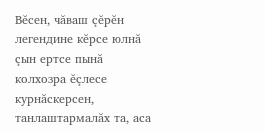Вĕсен, чăваш çĕрĕн легендине кĕрсе юлнă çын ертсе пынă колхозра ĕçлесе курнăскерсен, танлаштармалăх та, аса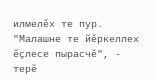илмелĕх те пур. "Малашне те йĕркеллех ĕçлесе пырасчĕ", - терĕ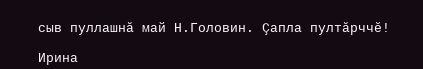сыв пуллашнă май Н.Головин. Çапла пултăрччĕ!

Ирина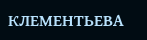КЛЕМЕНТЬЕВА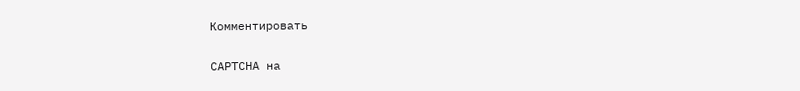Комментировать

CAPTCHA на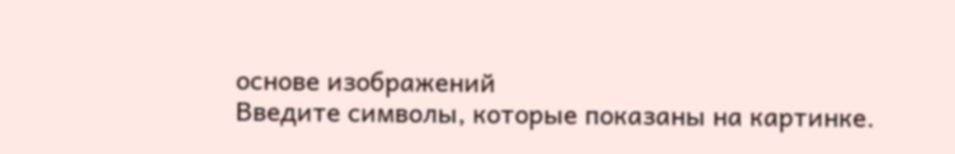основе изображений
Введите символы, которые показаны на картинке.